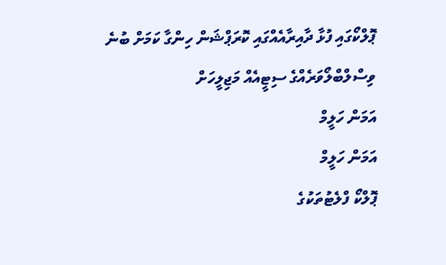ޕޮލްކޯގައި ފުޅާ ދާއިރާއެއްގައި ކޮރަޕްޝަން ހިންގާ ކަމަށް ބުނެ ވިސްލްބްލޯވަރެއްގެ ސިޓީއެއް މަޖިލީހަށް
އަމަން ހަލީމް
އަމަން ހަލީމް
ޕޮލްކޯ ފްލެޓުތަކުގެ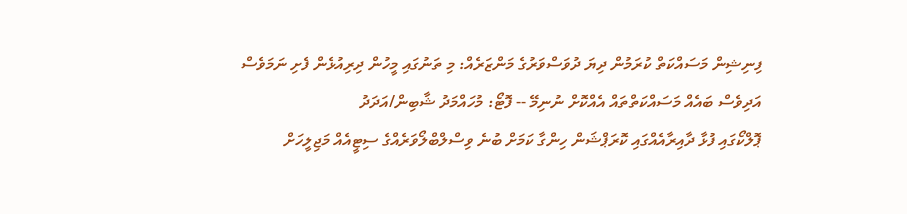ފިނިޝިން މަސައްކަތް ކުރަމުން ދިޔަ ދުވަސްވަރުގެ މަންޒަރެއް: މި ތަނުގައި މީހުން ދިރިއުޅެން ފެށި ނަމަވެސް އަދިވެސް ބައެއް މަސައްކަތްތައް އެއްކޮށް ނުނިމޭ -- ފޮޓޯ: މުހައްމަދު ޝާބިން/އަދަދު
ޕޮލްކޯގައި ފުޅާ ދާއިރާއެއްގައި ކޮރަޕްޝަން ހިންގާ ކަމަށް ބުނެ ވިސްލްބްލޯވަރެއްގެ ސިޓީއެއް މަޖިލީހަށް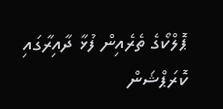ޕޮލްކޯގެ ތެރެއިން ފުޅާ ދާއިރާގައި ކޮރަޕްޝަން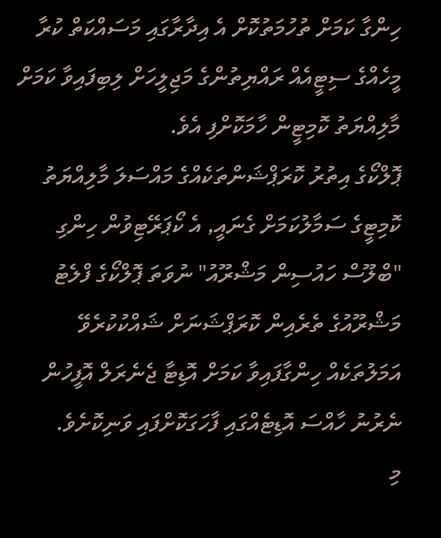ހިންގާ ކަމަށް ތުހުމަތުކޮށް އެ އިދާރާގައި މަސައްކަތް ކުރާ މީހެއްގެ ސިޓީއެއް ރައްޔިތުންގެ މަޖިލީހަށް ލިބިފައިވާ ކަމަށް މާލިއްޔަތު ކޮމިޓީން ހާމަކޮށްފި އެވެ.
ޕޮލްކޯގެ އިތުރު ކޮރަޕްޝަންތަކެއްގެ މައްސަލަ މާލިއްޔަތު ކޮމިޓީގެ ސަމާލުކަމަށް ގެނައީ, އެ ކޯޕަރޭޓިވުން ހިންގި "ބްލޫސް ހައުސިން މަޝްރޫއު" ނުވަތަ ޕޮލްކޯގެ ފްލެޓު މަޝްރޫއުގެ ތެރެއިން ކޮރަޕްޝަނަށް ޝައްކުކުރެވޭ އަމަލުތަކެއް ހިންގާފައިވާ ކަމަށް އޮޑިޓާ ޖެނެރަލް އޮފީހުން ނެރުނު ހާއްސަ އޮޑިޓެއްގައި ފާހަގަކޮށްފައި ވަނިކޮށެވެ.
މި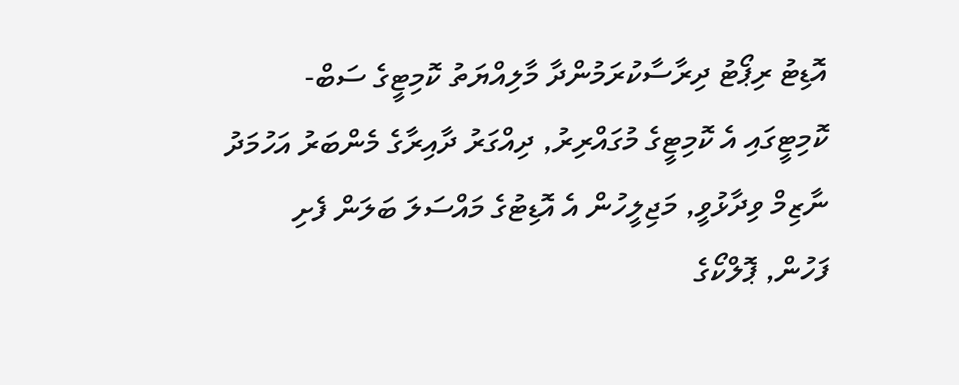އޮޑިޓު ރިޕޯޓު ދިރާސާކުރަމުންދާ މާލިއްޔަތު ކޮމިޓީގެ ސަބް-ކޮމިޓީގައި އެ ކޮމިޓީގެ މުގައްރިރު, ދިއްގަރު ދާއިރާގެ މެންބަރު އަހުމަދު ނާޒިމް ވިދާޅުވީ, މަޖިލީހުން އެ އޮޑިޓުގެ މައްސަލަ ބަލަން ފެށި ފަހުން, ޕޮލްކޯގެ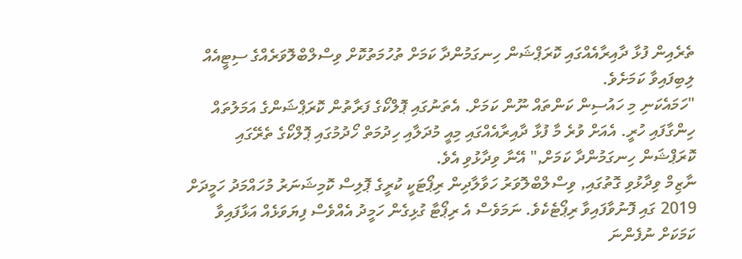ތެރެއިން ފުޅާ ދާއިރާއެއްގައި ކޮރަޕްޝަން ހިނގަމުންދާ ކަމަށް ތުހުމަތުކޮށް ވިސްލްބްލޮވަރެއްގެ ސިޓީއެއް ލިބިފައިވާ ކަމަށެވެ.
"ހަމައެކަނި މި ހައުސިން ކަންތައް ނޫން ކަމަށް. އެތަނުގައި ޕޮލްކޯގެ ފަރާތުން ކޮރަޕްޝަންގެ އަމަލުތައް ހިންގާފައި ހުރީ. އެއަށް ވުރެ މާ ފުޅާ ދާއިރާއެއްގައި މިއީ މުދަލާއި ހިދުމަތް ހޯދުމުގައި ޕޮލްކޯގެ ތެރޭގައި ކޮރަޕްޝަން ހިނގަމުންދާ ކަމަށް," އޭނާ ވިދާޅުވި އެވެ.
ނާޒިމް ވިދާޅުވި ގޮތުގައި, ވިސްލްބްލޮވަރު ހަވާލާދިން ރިޕޯޓަކީ ކުރީގެ ޕޮލިސް ކޮމިޝަނަރު މުހައްމަދު ހަމީދަށް 2019 ގައި ފޮނުވާފައިވާ ރިޕޯޓެކެވެ. ނަމަވެސް އެ ރިޕޯޓާ ގުޅިގެން ހަމީދު އެއްވެސް ފިޔަވަޅެއް އަޅާފައިވާ ކަމަކަށް ނުފެންނަ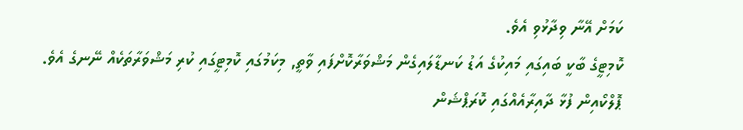ކަމަށް އޭނާ ވިދާޅުވި އެވެ.
ކޮމިޓީގެ ބާކީ ބައިގައި މައިކުގެ އަޑު ކަނޑާލައިގެން މަޝްވަރާކޮށްފައި ވާތީ, މިކަމުގައި ކޮމިޓީގައި ކުރި މަޝްވަރާތަކެއް ނޭނގެ އެވެ.
ޕޮލްކޯއިން ފުޅާ ދާއިރާއެއްގައި ކޮރަޕްޝަން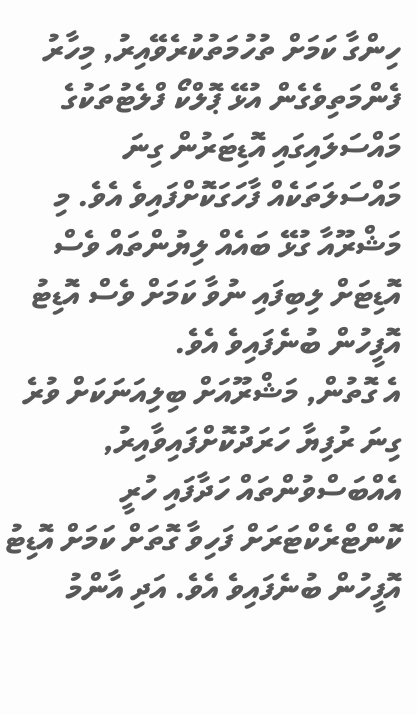ހިންގާ ކަމަށް ތުހުމަތުކުރެވޭއިރު, މިހާރު ފެންމަތިވެގެން އުޅޭ ޕޮލްކޯ ފްލެޓުތަކުގެ މައްސަލައިގައި އޮޑިޓަރުން ގިނަ މައްސަލަތަކެއް ފާހަގަކޮށްފައިވެ އެވެ. މި މަޝްރޫއާ ގުޅޭ ބައެއް ލިޔުންތައް ވެސް އޮޑިޓަށް ލިބިފައި ނުވާ ކަމަށް ވެސް އޮޑިޓު އޮފީހުން ބުނެފައިވެ އެވެ.
އެ ގޮތުން, މަޝްރޫއަށް ބިލިއަނަކަށް ވުރެ ގިނަ ރުފިޔާ ހަރަދުކޮށްފައިވާއިރު, އެއްބަސްވުންތައް ހަދާފައި ހުރީ ކޮންޓްރެކްޓަރަށް ފަހިވާ ގޮތަށް ކަމަށް އޮޑިޓު އޮފީހުން ބުނެފައިވެ އެވެ. އަދި އާންމު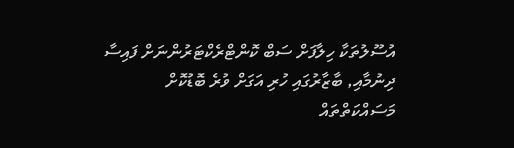އުސޫލުތަކާ ހިލާފަށް ސަބް ކޮންޓްރެކްޓަރުންނަށް ފައިސާ ދިނުމާއި, ބާޒާރުގައި ހުރި އަގަށް ވުރެ ބޮޑުކޮށް މަސައްކަތްތައް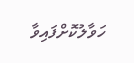ހަވާލުކޮށްފައިވާ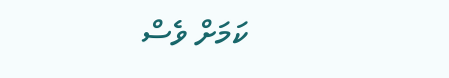ކަމަށް ވެސް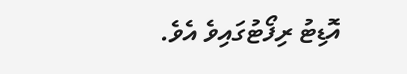އޮޑިޓު ރިފޯޓުގައިވެ އެވެ.